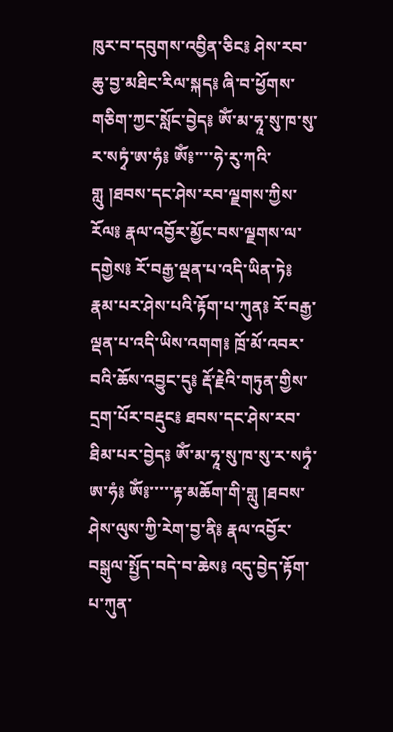ཁུར་བ་དབུགས་འབྱིན་ཅིང༔ ཤེས་རབ་ཆུ་བྱ་མཐིང་རིལ་སྐད༔ ཞི་བ་ཕྱོགས་གཅིག་ཀྱང་སློང་བྱེད༔ ཨོཾ་མ་ཧཱ་སུ་ཁ་སུ་ར་སཏྭཾ་ཨ་ཧཾ༔ ཨོཾ༔་་་་ཧེ་རུ་ཀའི་གླུ །ཐབས་དང་ཤེས་རབ་ལྗགས་ཀྱིས་རོལ༔ རྣལ་འབྱོར་མྱོང་བས་ལྗགས་ལ་དགྱེས༔ རོ་བརྒྱ་ལྡན་པ་འདི་ཡིན་ཏེ༔ རྣམ་པར་ཤེས་པའི་རྟོག་པ་ཀུན༔ རོ་བརྒྱ་ལྡན་པ་འདི་ཡིས་འགག༔ ཁྲོ་མོ་འབར་བའི་ཆོས་འབྱུང་དུ༔ རྡོ་རྗེའི་གཏུན་གྱིས་དྲག་པོར་བརྡུང༔ ཐབས་དང་ཤེས་རབ་ཐིམ་པར་བྱེད༔ ཨོཾ་མ་ཧཱ་སུ་ཁ་སུ་ར་སཏྭཾ་ཨ་ཧཾ༔ ཨོཾ༔་་་་་རྟ་མཆོག་གི་གླུ །ཐབས་ཤེས་ལུས་ཀྱི་རེག་བྱ་ནི༔ རྣལ་འབྱོར་བསྒུལ་སྤྱོད་བདེ་བ་ཆེས༔ འདུ་བྱེད་རྟོག་པ་ཀུན་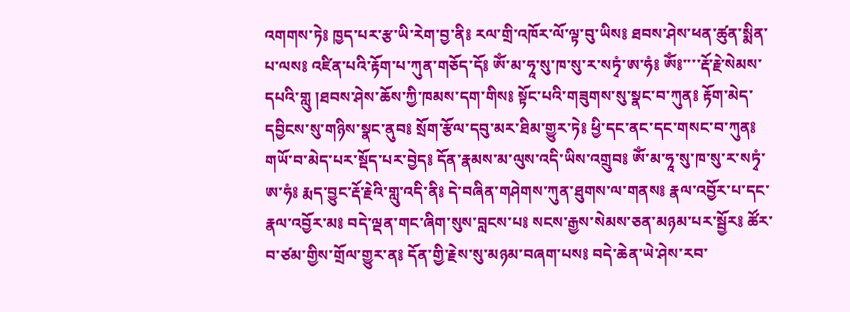འགགས་ཏེ༔ ཁྱད་པར་རྩ་ཡི་རེག་བྱ་ནི༔ རལ་གྲི་འཁོར་ལོ་ལྟ་བུ་ཡིས༔ ཐབས་ཤེས་ཕན་ཚུན་སྨིན་པ་ལས༔ འཛིན་པའི་རྟོག་པ་ཀུན་གཅོད་དོ༔ ཨོཾ་མ་ཧཱ་སུ་ཁ་སུ་ར་སཏྭཾ་ཨ་ཧཾ༔ ཨོཾ༔་་་་རྡོ་རྗེ་སེམས་དཔའི་གླུ །ཐབས་ཤེས་ཆོས་ཀྱི་ཁམས་དག་གིས༔ སྟོང་པའི་གཟུགས་སུ་སྣང་བ་ཀུན༔ རྟོག་མེད་དབྱིངས་སུ་གཉིས་སྣང་ནུབ༔ སྲོག་རྩོལ་དབུ་མར་ཐིམ་གྱུར་ཏེ༔ ཕྱི་དང་ནང་དང་གསང་བ་ཀུན༔ གཡོ་བ་མེད་པར་སྡོད་པར་བྱེད༔ དོན་རྣམས་མ་ལུས་འདི་ཡིས་འགྲུབ༔ ཨོཾ་མ་ཧཱ་སུ་ཁ་སུ་ར་སཏྭཾ་ཨ་ཧཾ༔ རྨད་བྱུང་རྡོ་རྗེའི་གླུ་འདི་ནི༔ དེ་བཞིན་གཤེགས་ཀུན་ཐུགས་ལ་གནས༔ རྣལ་འབྱོར་པ་དང་རྣལ་འབྱོར་མ༔ བདེ་ལྡན་གང་ཞིག་སུས་བླངས་པ༔ སངས་རྒྱས་སེམས་ཅན་མཉམ་པར་སྦྱོར༔ ཚོར་བ་ཙམ་གྱིས་གྲོལ་གྱུར་ན༔ དོན་གྱི་རྗེས་སུ་མཉམ་བཞག་པས༔ བདེ་ཆེན་ཡེ་ཤེས་རབ་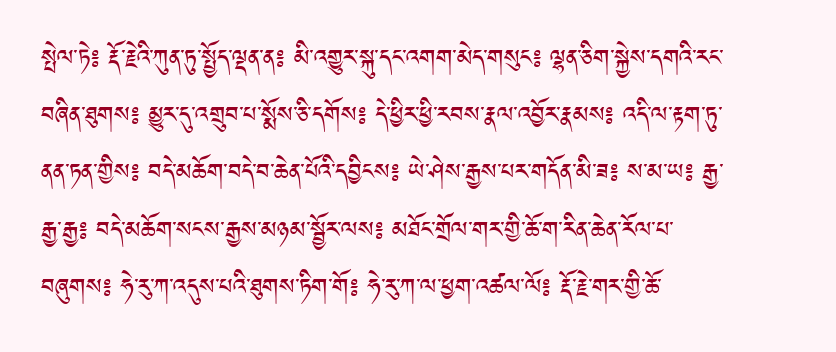སྤེལ་ཏེ༔ རྡོ་རྗེའི་ཀུན་ཏུ་སྤྱོད་ལྡན་ན༔ མི་འགྱུར་སྐུ་དང་འགག་མེད་གསུང༔ ལྷན་ཅིག་སྐྱེས་དགའི་རང་བཞིན་ཐུགས༔ མྱུར་དུ་འགྲུབ་པ་སྨོས་ཅི་དགོས༔ དེ་ཕྱིར་ཕྱི་རབས་རྣལ་འབྱོར་རྣམས༔ འདི་ལ་རྟག་ཏུ་ནན་ཏན་གྱིས༔ བདེ་མཆོག་བདེ་བ་ཆེན་པོའི་དབྱིངས༔ ཡེ་ཤེས་རྒྱས་པར་གདོན་མི་ཟ༔ ས་མ་ཡ༔ རྒྱ་རྒྱ་རྒྱ༔ བདེ་མཆོག་སངས་རྒྱས་མཉམ་སྦྱོར་ལས༔ མཐོང་གྲོལ་གར་གྱི་ཆོ་ག་རིན་ཆེན་རོལ་པ་བཞུགས༔ ཧེ་རུ་ཀ་འདུས་པའི་ཐུགས་ཏིག་གོ༔ ཧེ་རུ་ཀ་ལ་ཕྱག་འཚལ་ལོ༔ རྡོ་རྗེ་གར་གྱི་ཆོ་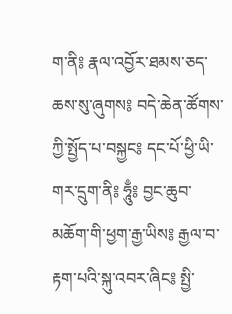ག་ནི༔ རྣལ་འབྱོར་ཐམས་ཅད་ཆས་སུ་ཞུགས༔ བདེ་ཆེན་ཚོགས་ཀྱི་སྤྱོད་པ་བསྐྱང༔ དང་པོ་ཕྱི་ཡི་གར་དྲུག་ནི༔ ཧཱུྃ༔ བྱང་ཆུབ་མཆོག་གི་ཕྱག་རྒྱ་ཡིས༔ རྒྱལ་བ་རྟག་པའི་སྐུ་འབར་ཞིང༔ སྤྱི་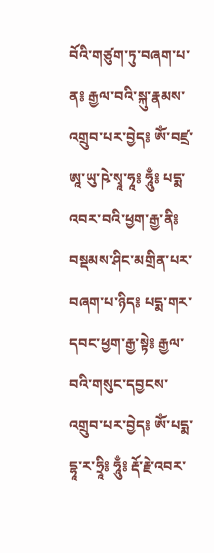བོའི་གཙུག་ཏུ་བཞག་པ་ན༔ རྒྱལ་བའི་སྐུ་རྣམས་འགྲུབ་པར་བྱེད༔ ཨོཾ་བཛྲ་ཨཱ་ཡུ་ཥེ་སྭཱ་ཧཱ༔ ཧཱུྃ༔ པདྨ་འབར་བའི་ཕྱག་རྒྱ་ནི༔ བསྡམས་ཤིང་མགྲིན་པར་བཞག་པ་ཉིད༔ པདྨ་གར་དབང་ཕྱག་རྒྱ་སྟེ༔ རྒྱལ་བའི་གསུང་དབྱངས་འགྲུབ་པར་བྱེད༔ ཨོཾ་པདྨ་དྷཱ་ར་ཧྲཱི༔ ཧཱུྃ༔ རྡོ་རྗེ་འབར་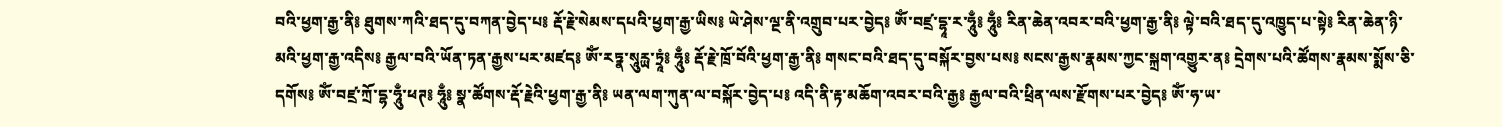བའི་ཕྱག་རྒྱ་ནི༔ ཐུགས་ཀའི་ཐད་དུ་བཀན་བྱེད་པ༔ རྡོ་རྗེ་སེམས་དཔའི་ཕྱག་རྒྱ་ཡིས༔ ཡེ་ཤེས་ལྔ་ནི་འགྲུབ་པར་བྱེད༔ ཨོཾ་བཛྲ་དྷཱ་ར་ཧཱུྃ༔ ཧཱུྃ༔ རིན་ཆེན་འབར་བའི་ཕྱག་རྒྱ་ནི༔ ལྟེ་བའི་ཐད་དུ་འཁྱུད་པ་སྟེ༔ རིན་ཆེན་ཉི་མའི་ཕྱག་རྒྱ་འདིས༔ རྒྱལ་བའི་ཡོན་ཏན་རྒྱས་པར་མཛད༔ ཨོཾ་རཏྣ་སཱུརྻ་ཏྲཱཾ༔ ཧཱུྃ༔ རྡོ་རྗེ་ཁྲོ་བོའི་ཕྱག་རྒྱ་ནི༔ གསང་བའི་ཐད་དུ་བསྐོར་བྱས་པས༔ སངས་རྒྱས་རྣམས་ཀྱང་སྐྲག་འགྱུར་ན༔ དྲེགས་པའི་ཚོགས་རྣམས་སྨོས་ཅི་དགོས༔ ཨོཾ་བཛྲ་ཀྲོ་དྷ་ཧཱུྃ་ཕཊ༔ ཧཱུྃ༔ སྣ་ཚོགས་རྡོ་རྗེའི་ཕྱག་རྒྱ་ནི༔ ཡན་ལག་ཀུན་ལ་བསྐོར་བྱེད་པ༔ འདི་ནི་རྟ་མཆོག་འབར་བའི་རྒྱ༔ རྒྱལ་བའི་ཕྲིན་ལས་རྫོགས་པར་བྱེད༔ ཨོཾ་ཧ་ཡ་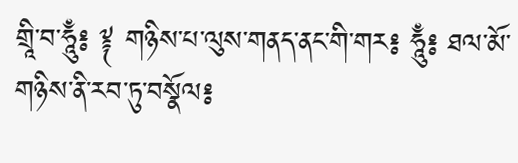གྲཱི་བ་ཧཱུྃ༔ ༈ གཉིས་པ་ལུས་གནད་ནང་གི་གར༔ ཧཱུྃ༔ ཐལ་མོ་གཉིས་ནི་རབ་ཏུ་བསྣོལ༔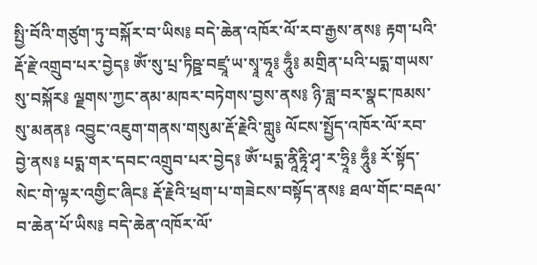སྤྱི་བོའི་གཙུག་ཏུ་བསྐོར་བ་ཡིས༔ བདེ་ཆེན་འཁོར་ལོ་རབ་རྒྱས་ནས༔ རྟག་པའི་རྡོ་རྗེ་འགྲུབ་པར་བྱེད༔ ཨོཾ་སུ་པྲ་ཏིཥྛ་བཛྲཱ་ཡ་སྭཱ་ཧཱ༔ ཧཱུྃ༔ མགྲིན་པའི་པདྨ་གཡས་སུ་བསྐོར༔ ལྗགས་ཀྱང་ནམ་མཁར་བཏེགས་བྱས་ནས༔ ཉི་ཟླ་བར་སྣང་ཁམས་སུ་མནན༔ འབྱུང་འཇུག་གནས་གསུམ་རྡོ་རྗེའི་གླུ༔ ལོངས་སྤྱོད་འཁོར་ལོ་རབ་བྱེ་ནས༔ པདྨ་གར་དབང་འགྲུབ་པར་བྱེད༔ ཨོཾ་པདྨ་ནཱིརྟཱི་ཤྭ་ར་ཧྲཱི༔ ཧཱུྃ༔ རོ་སྟོད་སེང་གེ་ལྟར་འགྱིང་ཞིང༔ རྡོ་རྗེའི་ཕྲག་པ་གཟེངས་བསྟོད་ནས༔ ཐལ་གོང་བརྡལ་བ་ཆེན་པོ་ཡིས༔ བདེ་ཆེན་འཁོར་ལོ་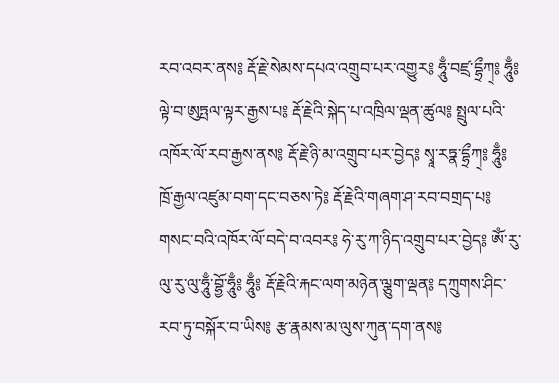རབ་འབར་ནས༔ རྡོ་རྗེ་སེམས་དཔའ་འགྲུབ་པར་འགྱུར༔ ཧཱུྃ་བཛྲ་དྷྲྀཀ྄༔ ཧཱུྃ༔ ལྟེ་བ་ཨུཏྤལ་ལྟར་རྒྱས་པ༔ རྡོ་རྗེའི་སྐེད་པ་འཁྲིལ་ལྡན་ཚུལ༔ སྤྲུལ་པའི་འཁོར་ལོ་རབ་རྒྱས་ནས༔ རྡོ་རྗེ་ཉི་མ་འགྲུབ་པར་བྱེད༔ སྭཱ་རཏྣ་དྷྲྀཀ྄༔ ཧཱུྃ༔ ཁྲོ་རྒྱལ་འཛུམ་བག་དང་བཅས་ཏེ༔ རྡོ་རྗེའི་གཞག་ཤ་རབ་བགྲད་པ༔ གསང་བའི་འཁོར་ལོ་བདེ་བ་འབར༔ ཧེ་རུ་ཀ་ཉིད་འགྲུབ་པར་བྱེད༔ ཨོཾ་རུ་ལུ་རུ་ལུ་ཧཱུྃ་བྷྱོ་ཧཱུྃ༔ ཧཱུྃ༔ རྡོ་རྗེའི་རྐང་ལག་མཉེན་ལྕུག་ལྡན༔ དཀྲུགས་ཤིང་རབ་ཏུ་བསྐོར་བ་ཡིས༔ རྩ་རྣམས་མ་ལུས་ཀུན་དག་ནས༔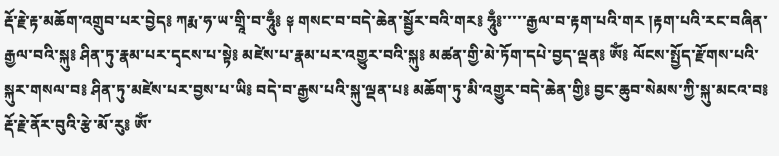རྡོ་རྗེ་རྟ་མཆོག་འགྲུབ་པར་བྱེད༔ ཀརྨ་ཧ་ཡ་གྲཱི་བ་ཧཱུྃ༔ ༈ གསང་བ་བདེ་ཆེན་སྦྱོར་བའི་གར༔ ཧཱུྃ༔་་་་་རྒྱལ་བ་རྟག་པའི་གར །རྟག་པའི་རང་བཞིན་རྒྱལ་བའི་སྐུ༔ ཤིན་ཏུ་རྣམ་པར་དྭངས་པ་སྟེ༔ མཛེས་པ་རྣམ་པར་འགྱུར་བའི་སྐུ༔ མཚན་གྱི་མེ་ཏོག་དཔེ་བྱད་ལྡན༔ ཨོཾ༔ ལོངས་སྤྱོད་རྫོགས་པའི་སྐུར་གསལ་བ༔ ཤིན་ཏུ་མཛེས་པར་བྱས་པ་ཡི༔ བདེ་བ་རྒྱས་པའི་སྐུ་ལྡན་པ༔ མཆོག་ཏུ་མི་འགྱུར་བདེ་ཆེན་གྱི༔ བྱང་ཆུབ་སེམས་ཀྱི་སྐུ་མངའ་བ༔ རྡོ་རྗེ་ནོར་བུའི་རྩེ་མོ་རུ༔ ཨོཾ་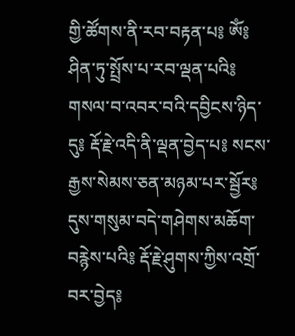གྱི་ཚོགས་ནི་རབ་བརྟན་པ༔ ཨོཾ༔ ཤིན་ཏུ་སྤྲོས་པ་རབ་ལྡན་པའི༔ གསལ་བ་འབར་བའི་དབྱིངས་ཉིད་དུ༔ རྡོ་རྗེ་འདི་ནི་ལྡན་བྱེད་པ༔ སངས་རྒྱས་སེམས་ཅན་མཉམ་པར་སྦྱོར༔ དུས་གསུམ་བདེ་གཤེགས་མཆོག་བརྙེས་པའི༔ རྡོ་རྗེ་ཤུགས་ཀྱིས་འགྲོ་བར་བྱེད༔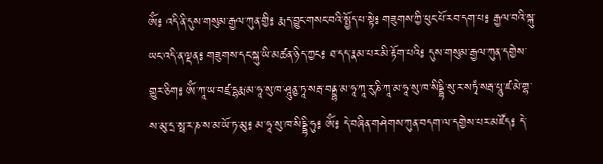ཨོཾ༔ འདི་ནི་དུས་གསུམ་རྒྱལ་ཀུན་གྱི༔ རྨད་བྱུང་གསང་བའི་སྤྱོད་པ་སྟེ༔ གཟུགས་ཀྱི་ཕུང་པོ་རབ་དག་པ༔ རྒྱལ་བའི་སྐུ་ཡང་འདི་ན་ལྡན༔ གཟུགས་དང་སྐུ་ཡི་མཚན་ཉིད་ཀྱང༔ ཐ་དད་རྣམ་པར་མི་རྟོག་པའི༔ དུས་གསུམ་རྒྱལ་ཀུན་དགྱེས་གྱུར་ཅིག༔ ཨོཾ་ཀཱ་ཡ་བཛྲ་དྷརྨ་མ་ཧཱ་སུ་ཁ་ཤཱུནྱ་ཏཱ་སརྦ་བནྡྷ་མ་ཧཱ་ཀཱ་རུ་ཎི་ཀཱ་མ་ཧཱ་སུ་ཁ་སིདྡྷི་སུ་ར་སཏྭཾ་སརྦ་པཱུ་ཛ་མེ་གྷ་ས་མུ་དྲ་སྥ་ར་ཎ་ས་མ་ཡོ་ཏ་མུ༔ མ་ཧཱ་སུ་ཁ་སིདྡྷི་ཧུ༔ ཨོཾ༔ དེ་བཞིན་གཤེགས་ཀུན་བདག་ལ་དགྱེས་པར་མཛོད༔ དེ་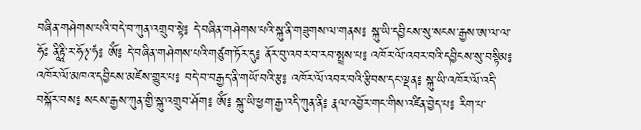བཞིན་གཤེགས་པའི་བདེ་བ་ཀུན་འགྲུབ་སྟེ༔ དེ་བཞིན་གཤེགས་པའི་སྐུ་ནི་གཟུགས་ལ་གནས༔ སྐུ་ཡི་དབྱིངས་སུ་སངས་རྒྱས་ཨ་ལ་ལ་ཧོཿ ནཱིརྟཱི་ར་ཧོ྅་ཧཾ༔ ཨོཾ༔ དེ་བཞིན་གཤེགས་པའི་གཙུག་ཏོར་དུ༔ ནོར་བུ་འབར་བ་རབ་སྤྲས་པ༔ འཁོར་ལོ་འབར་བའི་དབྱིངས་སུ་བསྟིམ༔ འཁོར་ལོ་མཁའ་དབྱིངས་མཛེས་གྱུར་པ༔ བདེ་བ་བརྒྱད་ནི་གཡོ་བའི་རྩ༔ འཁོར་ལོ་འབར་བའི་རྩིབས་དང་ལྡན༔ སྐུ་ཡི་འཁོར་ལོ་འདི་བསྐོར་བས༔ སངས་རྒྱས་ཀུན་གྱི་སྐུ་འགྲུབ་ཤོག༔ ཨོཾ༔ སྐུ་ཡི་ཕྱག་རྒྱ་འདི་ཀུན་ནི༔ རྣལ་འབྱོར་གང་གིས་འཛིན་བྱེད་པ༔ རིག་པ་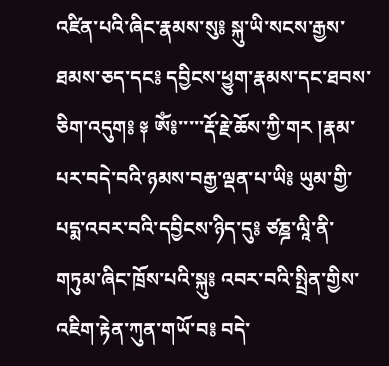འཛིན་པའི་ཞིང་རྣམས་སུ༔ སྐུ་ཡི་སངས་རྒྱས་ཐམས་ཅད་དང༔ དབྱིངས་ཕྱུག་རྣམས་དང་ཐབས་ཅིག་འདུག༔ ༈ ཨོཾ༔་་་་་རྡོ་རྗེ་ཆོས་ཀྱི་གར །རྣམ་པར་བདེ་བའི་ཉམས་བརྒྱ་ལྡན་པ་ཡི༔ ཡུམ་གྱི་པདྨ་འབར་བའི་དབྱིངས་ཉིད་དུ༔ ཙཎྜ་ལཱི་ནི་གཏུམ་ཞིང་ཁྲོས་པའི་སྐུ༔ འབར་བའི་སྤྲིན་གྱིས་འཇིག་རྟེན་ཀུན་གཡོ་བ༔ བདེ་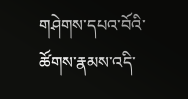གཤེགས་དཔའ་བོའི་ཚོགས་རྣམས་འདི་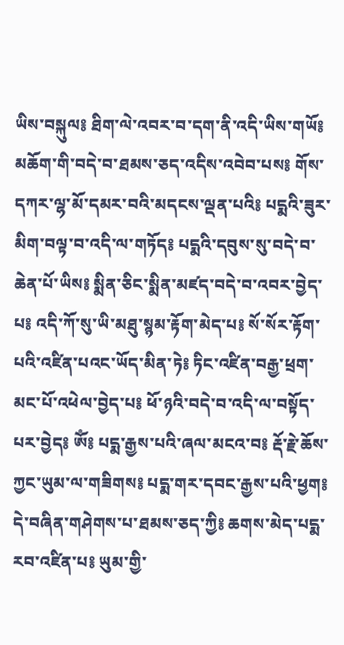ཡིས་བསྐུལ༔ ཐིག་ལེ་འབར་བ་དག་ནི་འདི་ཡིས་གཡོ༔ མཆོག་གི་བདེ་བ་ཐམས་ཅད་འདིས་འབེབ་པས༔ གོས་དཀར་ལྷ་མོ་དམར་བའི་མདངས་ལྡན་པའི༔ པདྨའི་ཟུར་མིག་བལྟ་བ་འདི་ལ་གཏོད༔ པདྨའི་དབུས་སུ་བདེ་བ་ཆེན་པོ་ཡིས༔ སྨིན་ཅིང་སྨིན་མཛད་བདེ་བ་འབར་བྱེད་པ༔ འདི་ཀོ་སུ་ཡི་མཐུ་སྙམ་རྟོག་མེད་པ༔ སོ་སོར་རྟོག་པའི་འཛིན་པའང་ཡོད་མིན་ཏེ༔ ཏིང་འཛིན་བརྒྱ་ཕྲག་མང་པོ་འཕེལ་བྱེད་པ༔ ཕོ་ཉའི་བདེ་བ་འདི་ལ་བསྟོད་པར་བྱེད༔ ཨོཾ༔ པདྨ་རྒྱས་པའི་ཞལ་མངའ་བ༔ རྡོ་རྗེ་ཆོས་ཀྱང་ཡུམ་ལ་གཟིགས༔ པདྨ་གར་དབང་རྒྱས་པའི་ཕྱག༔ དེ་བཞིན་གཤེགས་པ་ཐམས་ཅད་ཀྱི༔ ཆགས་མེད་པདྨ་རབ་འཛིན་པ༔ ཡུམ་གྱི་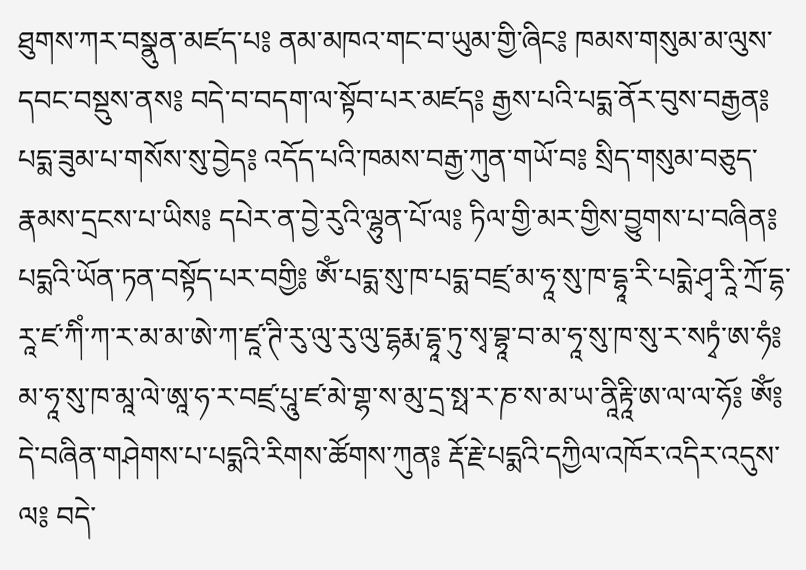ཐུགས་ཀར་བསྣུན་མཛད་པ༔ ནམ་མཁའ་གང་བ་ཡུམ་གྱི་ཞིང༔ ཁམས་གསུམ་མ་ལུས་དབང་བསྡུས་ནས༔ བདེ་བ་བདག་ལ་སྟོབ་པར་མཛད༔ རྒྱས་པའི་པདྨ་ནོར་བུས་བརྒྱན༔ པདྨ་ཟུམ་པ་གསོས་སུ་བྱེད༔ འདོད་པའི་ཁམས་བརྒྱ་ཀུན་གཡོ་བ༔ སྲིད་གསུམ་བཅུད་རྣམས་དྲངས་པ་ཡིས༔ དཔེར་ན་བྱེ་རུའི་ལྷུན་པོ་ལ༔ ཏིལ་གྱི་མར་གྱིས་བྱུགས་པ་བཞིན༔ པདྨའི་ཡོན་ཏན་བསྟོད་པར་བགྱི༔ ཨོཾ་པདྨ་སུ་ཁ་པདྨ་བཛྲ་མ་ཧཱ་སུ་ཁ་དྷཱ་རི་པདྨེ་ཤྭ་རཱི་ཀྲོ་དྷ་རཱ་ཛ་ཀིཾ་ཀ་ར་མ་མ་ཨེ་ཀ་ཛཱ་ཊི་རུ་ལུ་རུ་ལུ་དྷརྨ་དྷཱ་ཏུ་སྭ་བྷཱ་བ་མ་ཧཱ་སུ་ཁ་སུ་ར་སཏྭཾ་ཨ་ཧཾ༔ མ་ཧཱ་སུ་ཁ་མཱ་ལེ་ཨཱ་ཧ་ར་བཛྲ་པཱུ་ཛ་མེ་གྷ་ས་མུ་དྲ་སྥ་ར་ཎ་ས་མ་ཡ་ནཱིརྟཱི་ཨ་ལ་ལ་ཧོ༔ ཨོཾ༔ དེ་བཞིན་གཤེགས་པ་པདྨའི་རིགས་ཚོགས་ཀུན༔ རྡོ་རྗེ་པདྨའི་དཀྱིལ་འཁོར་འདིར་འདུས་ལ༔ བདེ་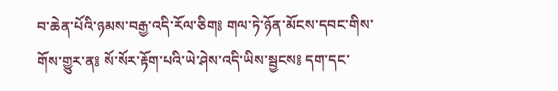བ་ཆེན་པོའི་ཉམས་བརྒྱ་འདི་རོལ་ཅིག༔ གལ་ཏེ་ཉོན་མོངས་དབང་གིས་གོས་གྱུར་ན༔ སོ་སོར་རྟོག་པའི་ཡེ་ཤེས་འདི་ཡིས་སྦྱངས༔ དག་དང་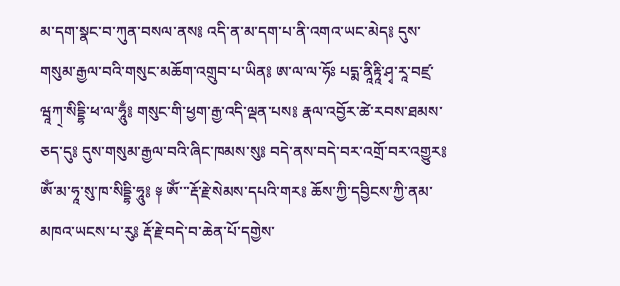མ་དག་སྣང་བ་ཀུན་བསལ་ནས༔ འདི་ན་མ་དག་པ་ནི་འགའ་ཡང་མེད༔ དུས་གསུམ་རྒྱལ་བའི་གསུང་མཆོག་འགྲུབ་པ་ཡིན༔ ཨ་ལ་ལ་ཧོཿ པདྨ་ནཱིརྟཱི་ཤྭ་རཱ་བཛྲ་ཝཱཀ྄་སིདྡྷི་ཕ་ལ་ཧཱུྃ༔ གསུང་གི་ཕྱག་རྒྱ་འདི་ལྡན་པས༔ རྣལ་འབྱོར་ཚེ་རབས་ཐམས་ཅད་དུ༔ དུས་གསུམ་རྒྱལ་བའི་ཞིང་ཁམས་སུ༔ བདེ་ནས་བདེ་བར་འགྲོ་བར་འགྱུར༔ ཨོཾ་མ་ཧཱ་སུ་ཁ་སིདྡྷི་ཧཱུ༔ ༈ ཨོཾ་་་རྡོ་རྗེ་སེམས་དཔའི་གར༔ ཆོས་ཀྱི་དབྱིངས་ཀྱི་ནམ་མཁའ་ཡངས་པ་རུ༔ རྡོ་རྗེ་བདེ་བ་ཆེན་པོ་དགྱེས་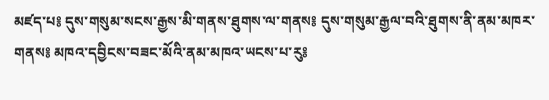མཛད་པ༔ དུས་གསུམ་སངས་རྒྱས་མི་གནས་ཐུགས་ལ་གནས༔ དུས་གསུམ་རྒྱལ་བའི་ཐུགས་ནི་ནམ་མཁར་གནས༔ མཁའ་དབྱིངས་བཟང་མོའི་ནམ་མཁའ་ཡངས་པ་རུ༔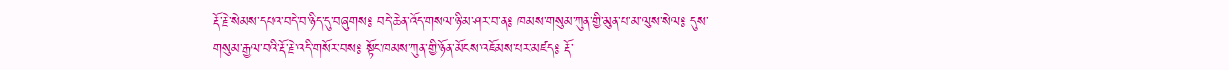རྡོ་རྗེ་སེམས་དཔའ་བདེ་བ་ཉིད་དུ་བཞུགས༔ བདེ་ཆེན་འོད་གསལ་ཉི་མ་ཤར་བ་ན༔ ཁམས་གསུམ་ཀུན་གྱི་མུན་པ་མ་ལུས་སེལ༔ དུས་གསུམ་རྒྱལ་བའི་རྡོ་རྗེ་འདི་གསོར་བས༔ སྟོང་ཁམས་ཀུན་གྱི་ཉོན་མོངས་འཇོམས་པར་མཛད༔ རྡོ་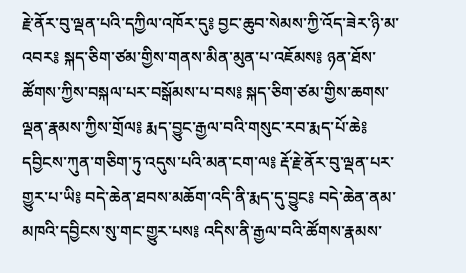རྗེ་ནོར་བུ་ལྡན་པའི་དཀྱིལ་འཁོར་དུ༔ བྱང་ཆུབ་སེམས་ཀྱི་འོད་ཟེར་ཉི་མ་འབར༔ སྐད་ཅིག་ཙམ་གྱིས་གནས་མིན་མུན་པ་འཇོམས༔ ཉན་ཐོས་ཚོགས་ཀྱིས་བསྐལ་པར་བསྒོམས་པ་བས༔ སྐད་ཅིག་ཙམ་གྱིས་ཆགས་ལྡན་རྣམས་ཀྱིས་གྲོལ༔ རྨད་བྱུང་རྒྱལ་བའི་གསུང་རབ་རྨད་པོ་ཆེ༔ དབྱིངས་ཀུན་གཅིག་ཏུ་འདུས་པའི་མན་ངག་ལ༔ རྡོ་རྗེ་ནོར་བུ་ལྡན་པར་གྱུར་པ་ཡི༔ བདེ་ཆེན་ཐབས་མཆོག་འདི་ནི་རྨད་དུ་བྱུང༔ བདེ་ཆེན་ནམ་མཁའི་དབྱིངས་སུ་གང་གྱུར་པས༔ འདིས་ནི་རྒྱལ་བའི་ཚོགས་རྣམས་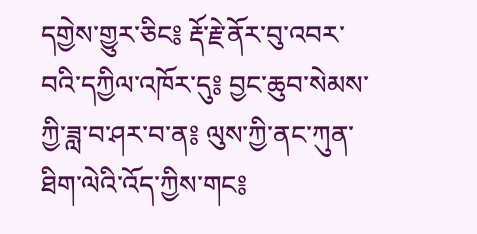དགྱེས་གྱུར་ཅིང༔ རྡོ་རྗེ་ནོར་བུ་འབར་བའི་དཀྱིལ་འཁོར་དུ༔ བྱང་ཆུབ་སེམས་ཀྱི་ཟླ་བ་ཤར་བ་ན༔ ལུས་ཀྱི་ནང་ཀུན་ཐིག་ལེའི་འོད་ཀྱིས་གང༔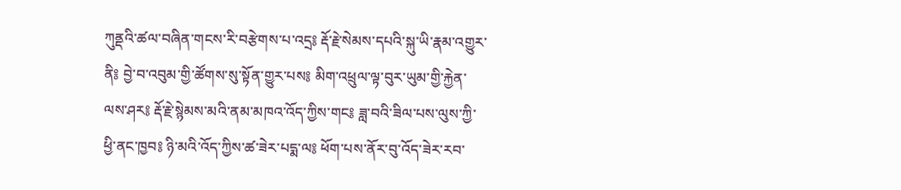ཀུནྡའི་ཚལ་བཞིན་གངས་རི་བརྩེགས་པ་འདྲ༔ རྡོ་རྗེ་སེམས་དཔའི་སྐུ་ཡི་རྣམ་འགྱུར་ནི༔ བྱེ་བ་འབུམ་གྱི་ཚོགས་སུ་སྟོན་གྱུར་པས༔ མིག་འཕྲུལ་ལྟ་བུར་ཡུམ་གྱི་རྐྱེན་ལས་ཤར༔ རྡོ་རྗེ་སྙེམས་མའི་ནམ་མཁའ་འོད་ཀྱིས་གང༔ ཟླ་བའི་ཟིལ་པས་ལུས་ཀྱི་ཕྱི་ནང་ཁྱབ༔ ཉི་མའི་འོད་ཀྱིས་ཚ་ཟེར་པདྨ་ལ༔ ཕོག་པས་ནོར་བུ་འོད་ཟེར་རབ་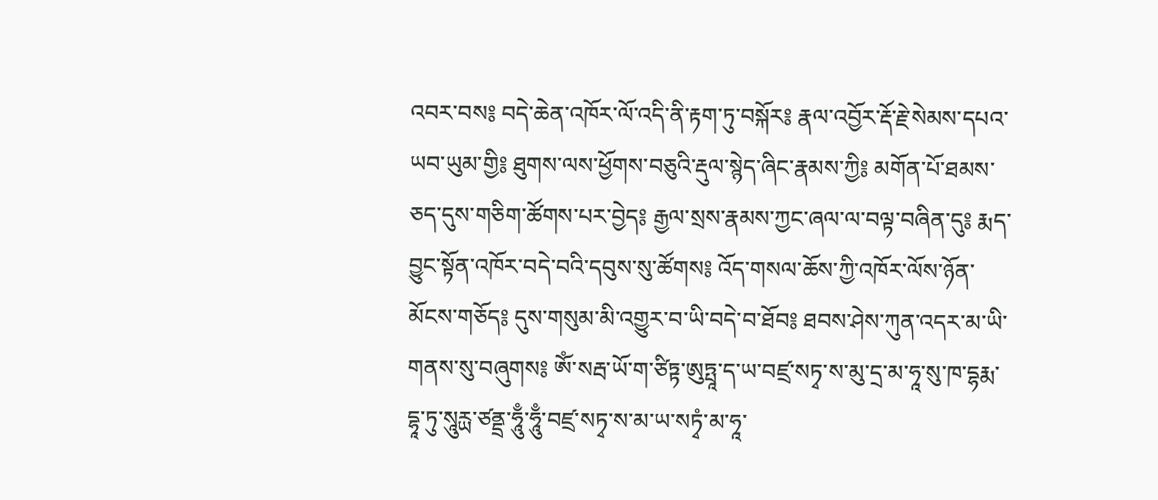འབར་བས༔ བདེ་ཆེན་འཁོར་ལོ་འདི་ནི་རྟག་ཏུ་བསྐོར༔ རྣལ་འབྱོར་རྡོ་རྗེ་སེམས་དཔའ་ཡབ་ཡུམ་གྱི༔ ཐུགས་ལས་ཕྱོགས་བཅུའི་རྡུལ་སྙེད་ཞིང་རྣམས་ཀྱི༔ མགོན་པོ་ཐམས་ཅད་དུས་གཅིག་ཚོགས་པར་བྱེད༔ རྒྱལ་སྲས་རྣམས་ཀྱང་ཞལ་ལ་བལྟ་བཞིན་དུ༔ རྨད་བྱུང་སྟོན་འཁོར་བདེ་བའི་དབུས་སུ་ཚོགས༔ འོད་གསལ་ཆོས་ཀྱི་འཁོར་ལོས་ཉོན་མོངས་གཅོད༔ དུས་གསུམ་མི་འགྱུར་བ་ཡི་བདེ་བ་ཐོབ༔ ཐབས་ཤེས་ཀུན་འདར་མ་ཡི་གནས་སུ་བཞུགས༔ ཨོཾ་སརྦ་ཡོ་ག་ཙིཏྟ་ཨུཏྤཱ་ད་ཡ་བཛྲ་སཏྭ་ས་མུ་དྲ་མ་ཧཱ་སུ་ཁ་དྷརྨ་དྷཱ་ཏུ་སཱུརྻ་ཙནྡྲ་ཧཱུྃ་ཧཱུྃ་བཛྲ་སཏྭ་ས་མ་ཡ་སཏྭཾ་མ་ཧཱ་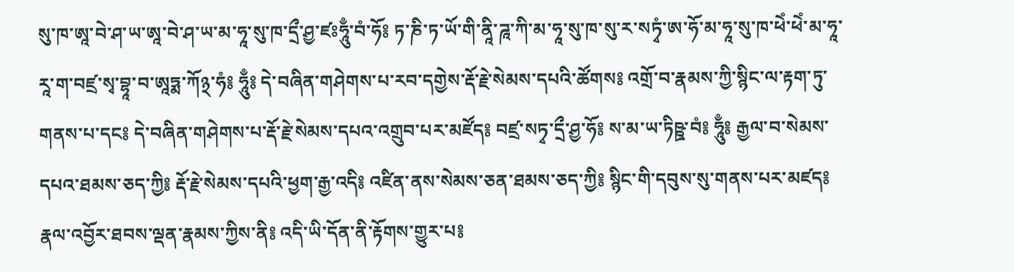སུ་ཁ་ཨཱ་བེ་ཤ་ཡ་ཨཱ་བེ་ཤ་ཡ་མ་ཧཱ་སུ་ཁ་དྲྀ་ཤྱ་ཛཿཧཱུྃ་བཾ་ཧོ༔ ཏ་ཎི་ཏ་ཡོ་གི་ནཱི་ཌཱ་ཀི་མ་ཧཱ་སུ་ཁ་སུ་ར་སཏྭཾ་ཨ་ཧོ་མ་ཧཱ་སུ་ཁ་ཕེཾ་ཕེཾ་མ་ཧཱ་རཱ་ག་བཛྲ་སྭ་བྷཱ་བ་ཨཱཏྨ་ཀོ྅་ཧཾ༔ ཧཱུྃ༔ དེ་བཞིན་གཤེགས་པ་རབ་དགྱེས་རྡོ་རྗེ་སེམས་དཔའི་ཚོགས༔ འགྲོ་བ་རྣམས་ཀྱི་སྙིང་ལ་རྟག་ཏུ་གནས་པ་དང༔ དེ་བཞིན་གཤེགས་པ་རྡོ་རྗེ་སེམས་དཔའ་འགྲུབ་པར་མཛོད༔ བཛྲ་སཏྭ་དྲྀ་ཤྱ་ཧོ༔ ས་མ་ཡ་ཏིཥྛ་བཾ༔ ཧཱུྃ༔ རྒྱལ་བ་སེམས་དཔའ་ཐམས་ཅད་ཀྱི༔ རྡོ་རྗེ་སེམས་དཔའི་ཕྱག་རྒྱ་འདི༔ འཛིན་ནས་སེམས་ཅན་ཐམས་ཅད་ཀྱི༔ སྙིང་གི་དབུས་སུ་གནས་པར་མཛད༔ རྣལ་འབྱོར་ཐབས་ལྡན་རྣམས་ཀྱིས་ནི༔ འདི་ཡི་དོན་ནི་རྟོགས་གྱུར་པ༔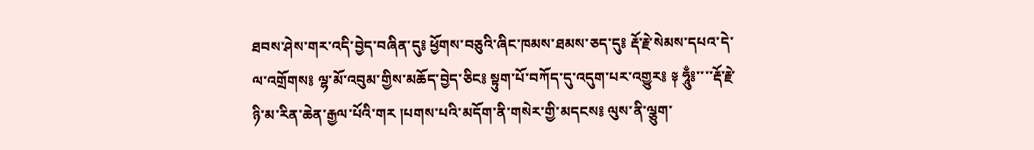ཐབས་ཤེས་གར་འདི་བྱེད་བཞིན་དུ༔ ཕྱོགས་བཅུའི་ཞིང་ཁམས་ཐམས་ཅད་དུ༔ རྡོ་རྗེ་སེམས་དཔའ་དེ་ལ་འགྲོགས༔ ལྷ་མོ་འབུམ་གྱིས་མཆོད་བྱེད་ཅིང༔ སྟུག་པོ་བཀོད་དུ་འདུག་པར་འགྱུར༔ ༈ ཧཱུྃ༔་་་་རྡོ་རྗེ་ཉི་མ་རིན་ཆེན་རྒྱལ་པོའི་གར །པགས་པའི་མདོག་ནི་གསེར་གྱི་མདངས༔ ལུས་ནི་ལྕུག་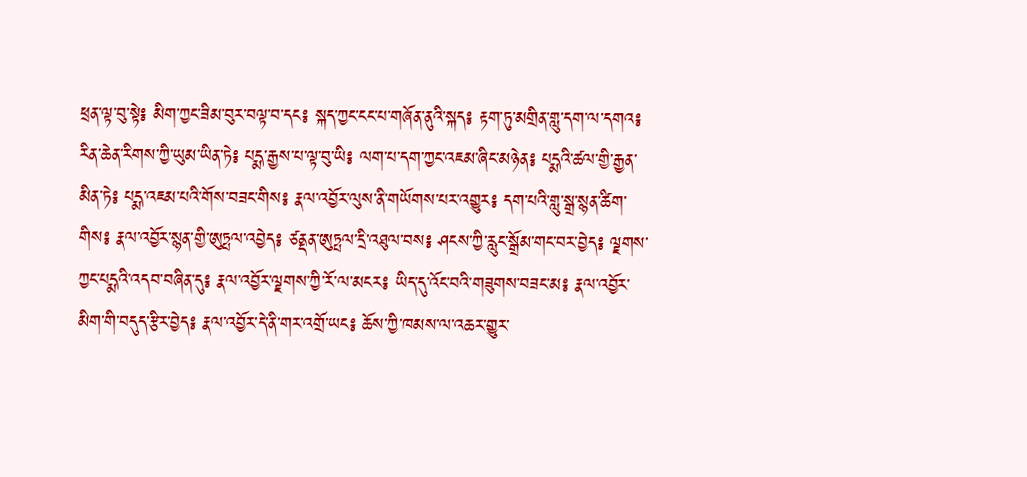ཕྲན་ལྟ་བུ་སྟེ༔ མིག་ཀྱང་ཟིམ་བུར་བལྟ་བ་དང༔ སྐད་ཀྱང་ངང་པ་གཞོན་ནུའི་སྐད༔ རྟག་ཏུ་མགྲིན་གླུ་དག་ལ་དགའ༔ རིན་ཆེན་རིགས་ཀྱི་ཡུམ་ཡིན་ཏེ༔ པདྨ་རྒྱས་པ་ལྟ་བུ་ཡི༔ ལག་པ་དག་ཀྱང་འཇམ་ཞིང་མཉེན༔ པདྨའི་ཚལ་གྱི་རྒྱན་མིན་ཏེ༔ པདྨ་འཇམ་པའི་གོས་བཟང་གིས༔ རྣལ་འབྱོར་ལུས་ནི་གཡོགས་པར་འགྱུར༔ དག་པའི་གླུ་སྒྲ་སྙན་ཚིག་གིས༔ རྣལ་འབྱོར་སྙན་གྱི་ཨུཏྤལ་འབྱེད༔ ཙནྡན་ཨུཏྤལ་དྲི་འཐུལ་བས༔ ཤངས་ཀྱི་རླུང་སྒྲོམ་གང་བར་བྱེད༔ ལྗགས་ཀྱང་པདྨའི་འདབ་བཞིན་དུ༔ རྣལ་འབྱོར་ལྗགས་ཀྱི་རོ་ལ་མངར༔ ཡིད་དུ་འོང་བའི་གཟུགས་བཟང་མ༔ རྣལ་འབྱོར་མིག་གི་བདུད་རྩིར་བྱེད༔ རྣལ་འབྱོར་དེ་ནི་གར་འགྲོ་ཡང༔ ཆོས་ཀྱི་ཁམས་ལ་འཆར་གྱུར་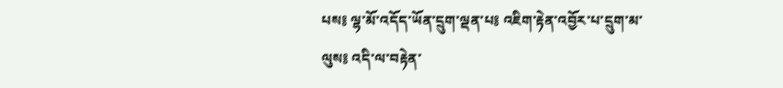པས༔ ལྷ་མོ་འདོད་ཡོན་དྲུག་ལྡན་པ༔ འཇིག་རྟེན་འབྱོར་པ་དྲུག་མ་ལུས༔ འདི་ལ་བརྟེན་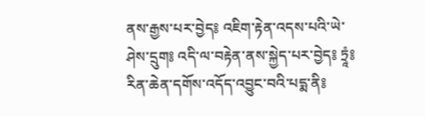ནས་རྒྱས་པར་བྱེད༔ འཇིག་རྟེན་འདས་པའི་ཡེ་ཤེས་དྲུག༔ འདི་ལ་བརྟེན་ནས་སྐྱེད་པར་བྱེད༔ ཏྲཱཾ༔ རིན་ཆེན་དགོས་འདོད་འབྱུང་བའི་པདྨ་ནི༔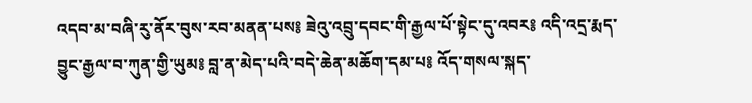འདབ་མ་བཞི་རུ་ནོར་བུས་རབ་མནན་པས༔ ཟེའུ་འབྲུ་དབང་གི་རྒྱལ་པོ་སྟེང་དུ་འབར༔ འདི་འདྲ་རྨད་བྱུང་རྒྱལ་བ་ཀུན་གྱི་ཡུམ༔ བླ་ན་མེད་པའི་བདེ་ཆེན་མཆོག་དམ་པ༔ འོད་གསལ་སྐད་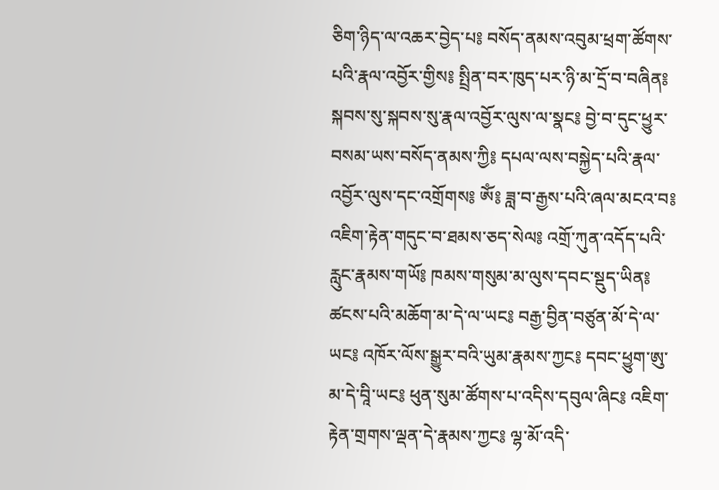ཅིག་ཉིད་ལ་འཆར་བྱེད་པ༔ བསོད་ནམས་འབུམ་ཕྲག་ཚོགས་པའི་རྣལ་འབྱོར་གྱིས༔ སྤྲིན་བར་ཁུད་པར་ཉི་མ་དྲོ་བ་བཞིན༔ སྐབས་སུ་སྐབས་སུ་རྣལ་འབྱོར་ལུས་ལ་སྣང༔ བྱེ་བ་དུང་ཕྱུར་བསམ་ཡས་བསོད་ནམས་ཀྱི༔ དཔལ་ལས་བསྐྱེད་པའི་རྣལ་འབྱོར་ལུས་དང་འགྲོགས༔ ཨོཾ༔ ཟླ་བ་རྒྱས་པའི་ཞལ་མངའ་བ༔ འཇིག་རྟེན་གདུང་བ་ཐམས་ཅད་སེལ༔ འགྲོ་ཀུན་འདོད་པའི་རླུང་རྣམས་གཡོ༔ ཁམས་གསུམ་མ་ལུས་དབང་སྡུད་ཡིན༔ ཚངས་པའི་མཆོག་མ་དེ་ལ་ཡང༔ བརྒྱ་བྱིན་བཙུན་མོ་དེ་ལ་ཡང༔ འཁོར་ལོས་སྒྱུར་བའི་ཡུམ་རྣམས་ཀྱང༔ དབང་ཕྱུག་ཨུ་མ་དེ་བཱི་ཡང༔ ཕུན་སུམ་ཚོགས་པ་འདིས་དབུལ་ཞིང༔ འཇིག་རྟེན་གྲགས་ལྡན་དེ་རྣམས་ཀྱང༔ ལྷ་མོ་འདི་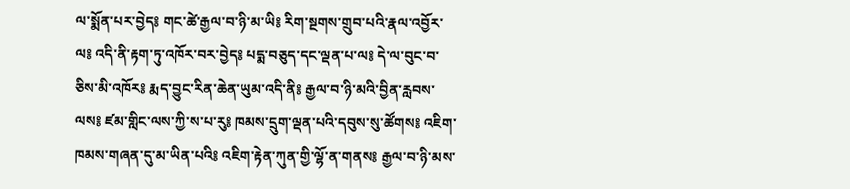ལ་སྨོན་པར་བྱེད༔ གང་ཚེ་རྒྱལ་བ་ཉི་མ་ཡི༔ རིག་སྔགས་གྲུབ་པའི་རྣལ་འབྱོར་ལ༔ འདི་ནི་རྟག་ཏུ་འཁོར་བར་བྱེད༔ པདྨ་བཅུད་དང་ལྡན་པ་ལ༔ དེ་ལ་བུང་བ་ཅིས་མི་འཁོར༔ རྨད་བྱུང་རིན་ཆེན་ཡུམ་འདི་ནི༔ རྒྱལ་བ་ཉི་མའི་བྱིན་རླབས་ལས༔ ཛམ་གླིང་ལས་ཀྱི་ས་པ་རུ༔ ཁམས་དྲུག་ལྡན་པའི་དབུས་སུ་ཚོགས༔ འཇིག་ཁམས་གཞན་དུ་མ་ཡིན་པའི༔ འཇིག་རྟེན་ཀུན་གྱི་ལྷོ་ན་གནས༔ རྒྱལ་བ་ཉི་མས་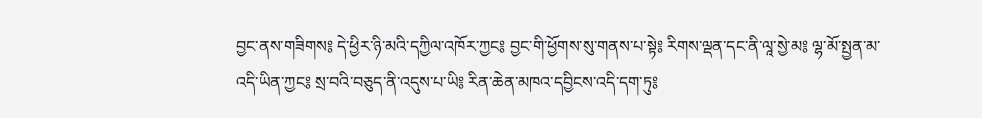བྱང་ནས་གཟིགས༔ དེ་ཕྱིར་ཉི་མའི་དཀྱིལ་འཁོར་ཀྱང༔ བྱང་གི་ཕྱོགས་སུ་གནས་པ་སྟེ༔ རིགས་ལྡན་དང་ནི་ལཱ་སྱེ་མ༔ ལྷ་མོ་སྤྱན་མ་འདི་ཡིན་ཀྱང༔ སྲ་བའི་བཅུད་ནི་འདུས་པ་ཡི༔ རིན་ཆེན་མཁའ་དབྱིངས་འདི་དག་ཏུ༔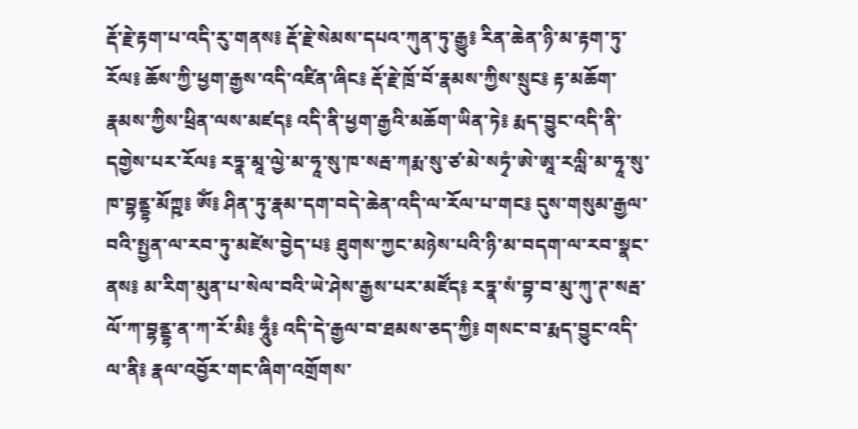རྡོ་རྗེ་རྟག་པ་འདི་རུ་གནས༔ རྡོ་རྗེ་སེམས་དཔའ་ཀུན་ཏུ་རྒྱུ༔ རིན་ཆེན་ཉི་མ་རྟག་ཏུ་རོལ༔ ཆོས་ཀྱི་ཕྱག་རྒྱས་འདི་འཛིན་ཞིང༔ རྡོ་རྗེ་ཁྲོ་བོ་རྣམས་ཀྱིས་སྲུང༔ རྟ་མཆོག་རྣམས་ཀྱིས་ཕྲིན་ལས་མཛད༔ འདི་ནི་ཕྱག་རྒྱའི་མཆོག་ཡིན་ཏེ༔ རྨད་བྱུང་འདི་ནི་དགྱེས་པར་རོལ༔ རཏྣ་མཱ་ལྱེ་མ་ཧཱ་སུ་ཁ་སརྦ་ཀརྨ་སུ་ཙ་མེ་སཏྭཾ་ཨེ་ཨཱ་རལླི་མ་ཧཱ་སུ་ཁ་བྷནྡྷ་མོཀྵ༔ ཨོཾ༔ ཤིན་ཏུ་རྣམ་དག་བདེ་ཆེན་འདི་ལ་རོལ་པ་གང༔ དུས་གསུམ་རྒྱལ་བའི་སྤྱན་ལ་རབ་ཏུ་མཛེས་བྱེད་པ༔ ཐུགས་ཀྱང་མཉེས་པའི་ཉི་མ་བདག་ལ་རབ་སྣང་ནས༔ མ་རིག་མུན་པ་སེལ་བའི་ཡེ་ཤེས་རྒྱས་པར་མཛོད༔ རཏྣ་སཾ་བྷ་བ་མུ་ཀུ་ཊ་སརྦ་ལོ་ཀ་བྷནྡྷ་ན་ཀ་རོ་མི༔ ཧཱུྃ༔ འདི་དེ་རྒྱལ་བ་ཐམས་ཅད་ཀྱི༔ གསང་བ་རྨད་བྱུང་འདི་ལ་ནི༔ རྣལ་འབྱོར་གང་ཞིག་འགྲོགས་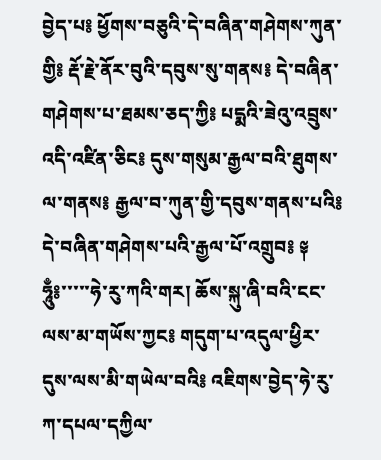བྱེད་པ༔ ཕྱོགས་བཅུའི་དེ་བཞིན་གཤེགས་ཀུན་གྱི༔ རྡོ་རྗེ་ནོར་བུའི་དབུས་སུ་གནས༔ དེ་བཞིན་གཤེགས་པ་ཐམས་ཅད་ཀྱི༔ པདྨའི་ཟེའུ་འབྲུས་འདི་འཛིན་ཅིང༔ དུས་གསུམ་རྒྱལ་བའི་ཐུགས་ལ་གནས༔ རྒྱལ་བ་ཀུན་གྱི་དབུས་གནས་པའི༔ དེ་བཞིན་གཤེགས་པའི་རྒྱལ་པོ་འགྲུབ༔ ༈ ཧཱུྃ༔་་་་་ཧེ་རུ་ཀའི་གར། ཆོས་སྐུ་ཞི་བའི་ངང་ལས་མ་གཡོས་ཀྱང༔ གདུག་པ་འདུལ་ཕྱིར་དུས་ལས་མི་གཡེལ་བའི༔ འཇིགས་བྱེད་ཧེ་རུ་ཀ་དཔལ་དཀྱིལ་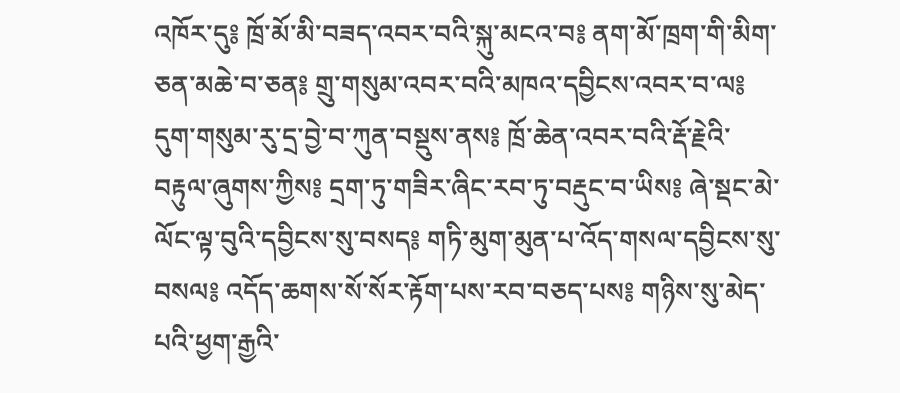འཁོར་དུ༔ ཁྲོ་མོ་མི་བཟད་འབར་བའི་སྐུ་མངའ་བ༔ ནག་མོ་ཁྲག་གི་མིག་ཅན་མཆེ་བ་ཅན༔ གྲུ་གསུམ་འབར་བའི་མཁའ་དབྱིངས་འབར་བ་ལ༔ དུག་གསུམ་རུ་དྲ་བྱེ་བ་ཀུན་བསྡུས་ནས༔ ཁྲོ་ཆེན་འབར་བའི་རྡོ་རྗེའི་བརྟུལ་ཞུགས་ཀྱིས༔ དྲག་ཏུ་གཟིར་ཞིང་རབ་ཏུ་བརྡུང་བ་ཡིས༔ ཞེ་སྡང་མེ་ལོང་ལྟ་བུའི་དབྱིངས་སུ་བསད༔ གཏི་མུག་མུན་པ་འོད་གསལ་དབྱིངས་སུ་བསལ༔ འདོད་ཆགས་སོ་སོར་རྟོག་པས་རབ་བཅད་པས༔ གཉིས་སུ་མེད་པའི་ཕྱག་རྒྱའི་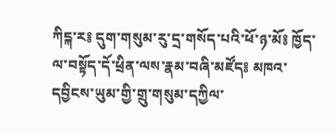ཀིངྐ་ར༔ དུག་གསུམ་རུ་དྲ་གསོད་པའི་ཕོ་ཉ་མོ༔ ཁྱོད་ལ་བསྟོད་དོ་ཕྲིན་ལས་རྣམ་བཞི་མཛོད༔ མཁའ་དབྱིངས་ཡུམ་གྱི་གྲུ་གསུམ་དཀྱིལ་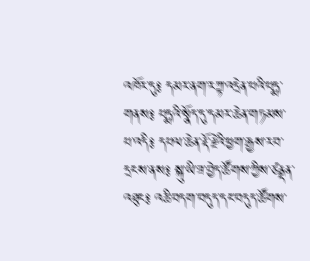འཁོར་དུ༔ དམར་ནག་རཀྟ་འདྲེན་པའི་པདྨ་གནས༔ པདྨའི་སྣོད་དུ་དམར་ཆེན་གཏམས་པ་འདི༔ དཔལ་ཆེན་རྡོ་རྗེའི་ཕྱག་རྒྱས་རབ་དྲངས་ནས༔ སྐུ་ཡི་ཟ་བྱེད་ཚོགས་ཀྱིས་ཙནྡན་འཐུང༔ འཆི་བདག་བདུད་དང་བདུད་ཚོགས་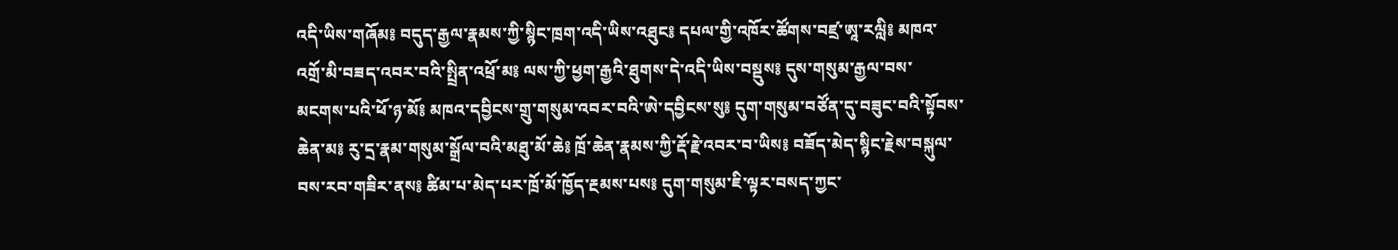འདི་ཡིས་གཞོམ༔ བདུད་རྒྱལ་རྣམས་ཀྱི་སྙིང་ཁྲག་འདི་ཡིས་འཐུང༔ དཔལ་གྱི་འཁོར་ཚོགས་བཛྲ་ཨཱ་རལླི༔ མཁའ་འགྲོ་མི་བཟད་འབར་བའི་སྤྲིན་འཕྲོ་མ༔ ལས་ཀྱི་ཕྱག་རྒྱའི་ཐུགས་དེ་འདི་ཡིས་བསྡུས༔ དུས་གསུམ་རྒྱལ་བས་མངགས་པའི་ཕོ་ཉ་མོ༔ མཁའ་དབྱིངས་གྲུ་གསུམ་འབར་བའི་ཨེ་དབྱིངས་སུ༔ དུག་གསུམ་བཙོན་དུ་བཟུང་བའི་སྟོབས་ཆེན་མ༔ རུ་དྲ་རྣམ་གསུམ་སྒྲོལ་བའི་མཐུ་མོ་ཆེ༔ ཁྲོ་ཆེན་རྣམས་ཀྱི་རྡོ་རྗེ་འབར་བ་ཡིས༔ བཟོད་མེད་སྙིང་རྗེས་བསྐུལ་བས་རབ་གཟིར་ནས༔ ཚིམ་པ་མེད་པར་ཁྲོ་མོ་ཁྱོད་རྔམས་པས༔ དུག་གསུམ་ཇི་ལྟར་བསད་ཀྱང་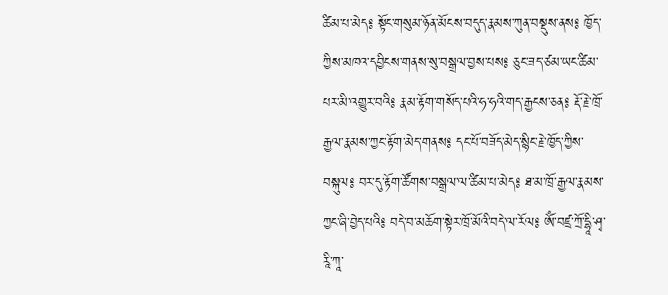ཚིམ་པ་མེད༔ སྟོང་གསུམ་ཉོན་མོངས་བདུད་རྣམས་ཀུན་བསྡུས་ནས༔ ཁྱོད་ཀྱིས་མཁའ་དབྱིངས་གནས་སུ་བསྒྲལ་བྱས་པས༔ ཅུང་ཟད་ཙམ་ཡང་ཚིམ་པར་མི་འགྱུར་བའི༔ རྣམ་རྟོག་གསོད་པའི་ཧ་ཧའི་གད་རྒྱངས་ཅན༔ རྡོ་རྗེ་ཁྲོ་རྒྱལ་རྣམས་ཀྱང་རྟོག་མེད་གནས༔ དང་པོ་བཟོད་མེད་སྙིང་རྗེ་ཁྱོད་ཀྱིས་བསྐུལ༔ བར་དུ་རྟོག་ཚོགས་བསྒྲལ་ལ་ཚིམ་པ་མེད༔ ཐ་མ་ཁྲོ་རྒྱལ་རྣམས་ཀྱང་ཞི་བྱེད་པའི༔ བདེ་བ་མཆོག་སྟེར་ཁྲོ་མོའི་བདེ་ལ་རོལ༔ ཨོཾ་བཛྲ་ཀྲོ་དྷཱི་ཤྭ་རཱི་ཀཱ་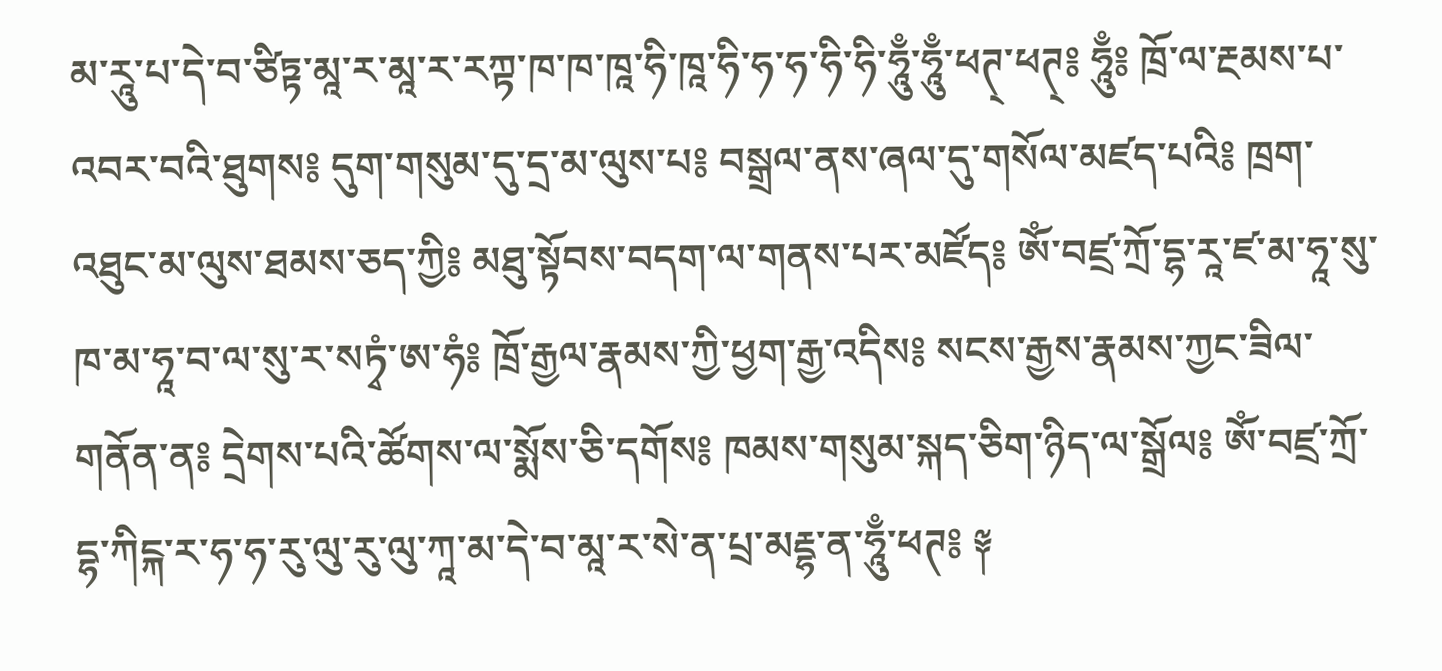མ་རཱུ་པ་དེ་བ་ཙིཏྟ་མཱ་ར་མཱ་ར་རཀྟ་ཁ་ཁ་ཁཱ་ཧི་ཁཱ་ཧི་ཧ་ཧ་ཧི་ཧི་ཧཱུྃ་ཧཱུྃ་ཕཊ྄་ཕཊ྄༔ ཧཱུྃ༔ ཁྲོ་ལ་རྔམས་པ་འབར་བའི་ཐུགས༔ དུག་གསུམ་དུ་དྲ་མ་ལུས་པ༔ བསྒྲལ་ནས་ཞལ་དུ་གསོལ་མཛད་པའི༔ ཁྲག་འཐུང་མ་ལུས་ཐམས་ཅད་ཀྱི༔ མཐུ་སྟོབས་བདག་ལ་གནས་པར་མཛོད༔ ཨོཾ་བཛྲ་ཀྲོ་དྷ་རཱ་ཛ་མ་ཧཱ་སུ་ཁ་མ་ཧཱ་བ་ལ་སུ་ར་སཏྭཾ་ཨ་ཧཾ༔ ཁྲོ་རྒྱལ་རྣམས་ཀྱི་ཕྱག་རྒྱ་འདིས༔ སངས་རྒྱས་རྣམས་ཀྱང་ཟིལ་གནོན་ན༔ དྲེགས་པའི་ཚོགས་ལ་སྨོས་ཅི་དགོས༔ ཁམས་གསུམ་སྐད་ཅིག་ཉིད་ལ་སྒྲོལ༔ ཨོཾ་བཛྲ་ཀྲོ་དྷ་ཀིངྐ་ར་ཧ་ཧ་རུ་ལུ་རུ་ལུ་ཀཱ་མ་དེ་བ་མཱ་ར་སེ་ན་པྲ་མརྡྷ་ན་ཧཱུྃ་ཕཊ༔ ༈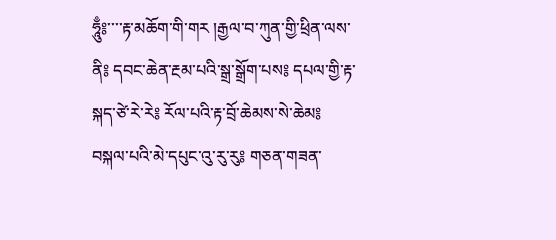ཧཱུྃ༔་་་་རྟ་མཆོག་གི་གར །རྒྱལ་བ་ཀུན་གྱི་ཕྲིན་ལས་ནི༔ དབང་ཆེན་རྔམ་པའི་སྒྲ་སྒྲོག་པས༔ དཔལ་གྱི་རྟ་སྐད་ཙེ་རེ་རེ༔ རོལ་པའི་རྟ་བྲོ་ཆེམས་སེ་ཆེམ༔ བསྐལ་པའི་མེ་དཔུང་འུ་རུ་རུ༔ གཅན་གཟན་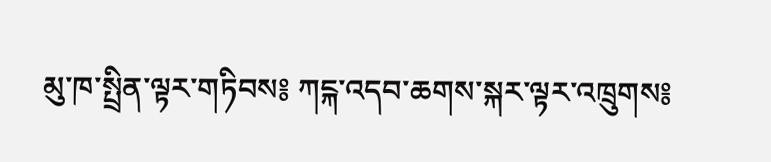མུ་ཁ་སྤྲིན་ལྟར་གཏིབས༔ ཀངྐ་འདབ་ཆགས་སྐར་ལྟར་འཁྲུགས༔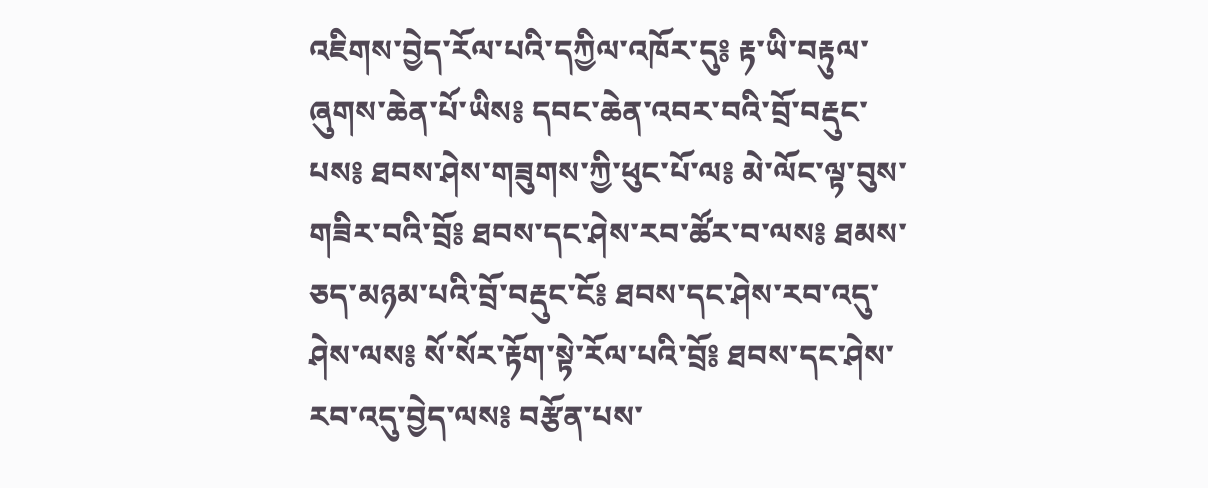འཇིགས་བྱེད་རོལ་པའི་དཀྱིལ་འཁོར་དུ༔ རྟ་ཡི་བརྟུལ་ཞུགས་ཆེན་པོ་ཡིས༔ དབང་ཆེན་འབར་བའི་བྲོ་བརྡུང་པས༔ ཐབས་ཤེས་གཟུགས་ཀྱི་ཕུང་པོ་ལ༔ མེ་ལོང་ལྟ་བུས་གཟིར་བའི་བྲོ༔ ཐབས་དང་ཤེས་རབ་ཚོར་བ་ལས༔ ཐམས་ཅད་མཉམ་པའི་བྲོ་བརྡུང་ངོ༔ ཐབས་དང་ཤེས་རབ་འདུ་ཤེས་ལས༔ སོ་སོར་རྟོག་སྟེ་རོལ་པའི་བྲོ༔ ཐབས་དང་ཤེས་རབ་འདུ་བྱེད་ལས༔ བརྩོན་པས་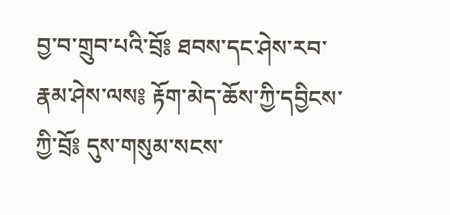བྱ་བ་གྲུབ་པའི་བྲོ༔ ཐབས་དང་ཤེས་རབ་རྣམ་ཤེས་ལས༔ རྟོག་མེད་ཆོས་ཀྱི་དབྱིངས་ཀྱི་བྲོ༔ དུས་གསུམ་སངས་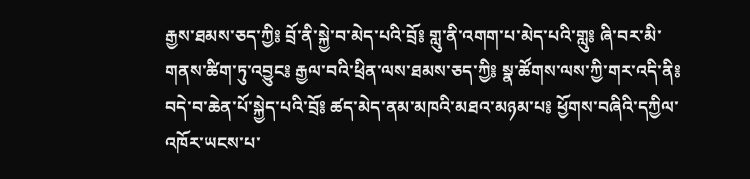རྒྱས་ཐམས་ཅད་ཀྱི༔ བྲོ་ནི་སྐྱེ་བ་མེད་པའི་བྲོ༔ གླུ་ནི་འགག་པ་མེད་པའི་གླུ༔ ཞི་བར་མི་གནས་ཚིག་ཏུ་འབྱུང༔ རྒྱལ་བའི་ཕྲིན་ལས་ཐམས་ཅད་ཀྱི༔ སྣ་ཚོགས་ལས་ཀྱི་གར་འདི་ནི༔ བདེ་བ་ཆེན་པོ་སྐྱེད་པའི་བྲོ༔ ཚད་མེད་ནམ་མཁའི་མཐའ་མཉམ་པ༔ ཕྱོགས་བཞིའི་དཀྱིལ་འཁོར་ཡངས་པ་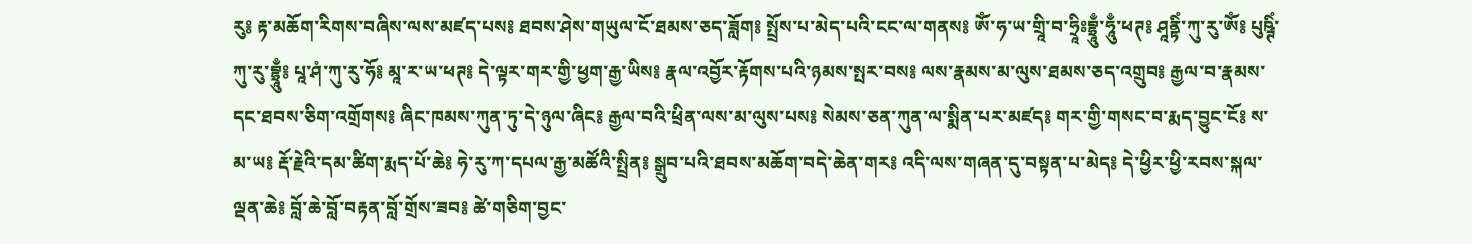རུ༔ རྟ་མཆོག་རིགས་བཞིས་ལས་མཛད་པས༔ ཐབས་ཤེས་གཡུལ་ངོ་ཐམས་ཅད་ཟློག༔ སྤྲོས་པ་མེད་པའི་ངང་ལ་གནས༔ ཨོཾ་ཧ་ཡ་གྲཱི་བ་ཧྲཱིཿབྷྲཱུྃ་ཧཱུྃ་ཕཊ༔ ཤཱནྟིཾ་ཀུ་རུ་ཨོཾ༔ པུཥྚིཾ་ཀུ་རུ་བྷྲཱུྃ༔ པཱ་ཤཾ་ཀུ་རུ་ཧོ༔ མཱ་ར་ཡ་ཕཊ༔ དེ་ལྟར་གར་གྱི་ཕྱག་རྒྱ་ཡིས༔ རྣལ་འབྱོར་རྟོགས་པའི་ཉམས་སྤར་བས༔ ལས་རྣམས་མ་ལུས་ཐམས་ཅད་འགྲུབ༔ རྒྱལ་བ་རྣམས་དང་ཐབས་ཅིག་འགྲོགས༔ ཞིང་ཁམས་ཀུན་ཏུ་དེ་ཉུལ་ཞིང༔ རྒྱལ་བའི་ཕྲིན་ལས་མ་ལུས་པས༔ སེམས་ཅན་ཀུན་ལ་སྨིན་པར་མཛད༔ གར་གྱི་གསང་བ་རྨད་བྱུང་ངོ༔ ས་མ་ཡ༔ རྡོ་རྗེའི་དམ་ཚིག་རྨད་པོ་ཆེ༔ ཧེ་རུ་ཀ་དཔལ་རྒྱ་མཚོའི་སྤྲིན༔ སྒྲུབ་པའི་ཐབས་མཆོག་བདེ་ཆེན་གར༔ འདི་ལས་གཞན་དུ་བསྟན་པ་མེད༔ དེ་ཕྱིར་ཕྱི་རབས་སྐལ་ལྡན་ཆེ༔ བློ་ཆེ་བློ་བརྟན་བློ་གྲོས་ཟབ༔ ཚེ་གཅིག་བྱང་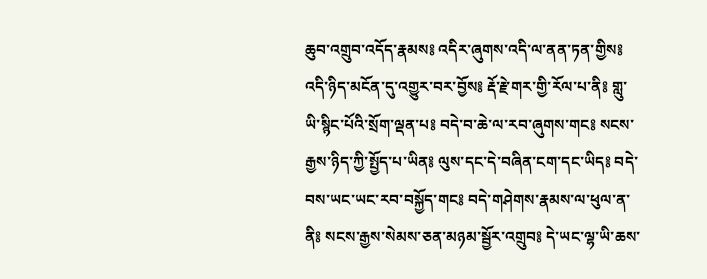ཆུབ་འགྲུབ་འདོད་རྣམས༔ འདིར་ཞུགས་འདི་ལ་ནན་ཏན་གྱིས༔ འདི་ཉིད་མངོན་དུ་འགྱུར་བར་བྱོས༔ རྡོ་རྗེ་གར་གྱི་རོལ་པ་ནི༔ གླུ་ཡི་སྙིང་པོའི་སྲོག་ལྡན་པ༔ བདེ་བ་ཆེ་ལ་རབ་ཞུགས་གང༔ སངས་རྒྱས་ཉིད་ཀྱི་སྤྱོད་པ་ཡིན༔ ལུས་དང་དེ་བཞིན་ངག་དང་ཡིད༔ བདེ་བས་ཡང་ཡང་རབ་བསྐྱོད་གང༔ བདེ་གཤེགས་རྣམས་ལ་ཕུལ་ན་ནི༔ སངས་རྒྱས་སེམས་ཅན་མཉམ་སྦྱོར་འགྲུབ༔ དེ་ཡང་ལྷ་ཡི་ཆས་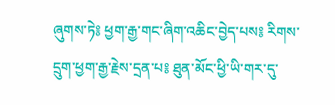ཞུགས་ཏེ༔ ཕྱག་རྒྱ་གང་ཞིག་འཆིང་བྱེད་པས༔ རིགས་དྲུག་ཕྱག་རྒྱ་རྗེས་དྲན་པ༔ ཐུན་མོང་ཕྱི་ཡི་གར་དུ་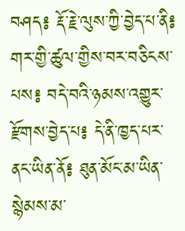བཤད༔ རྡོ་རྗེ་ལུས་ཀྱི་བྱེད་པ་ནི༔ གར་གྱི་ཚུལ་གྱིས་བར་བཅིངས་པས༔ བདེ་བའི་ཉམས་འགྱུར་རྫོགས་བྱེད་པ༔ དེ་ནི་ཁྱད་པར་ནང་ཡིན་ནོ༔ ཐུན་མོང་མ་ཡིན་སྙེམས་མ་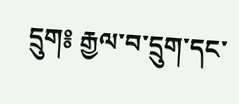དྲུག༔ རྒྱལ་བ་དྲུག་དང་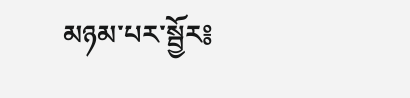མཉམ་པར་སྦྱོར༔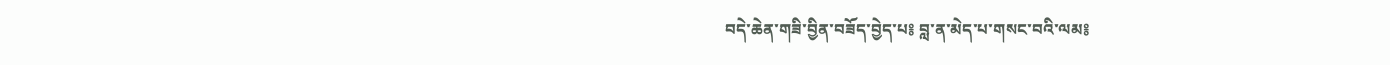བདེ་ཆེན་གཟི་བྱིན་བཟོད་བྱེད་པ༔ བླ་ན་མེད་པ་གསང་བའི་ལམ༔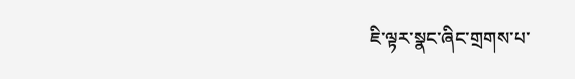ཇི་ལྟར་སྣང་ཞིང་གྲགས་པ་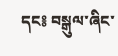དང༔ བསྒུལ་ཞིང་